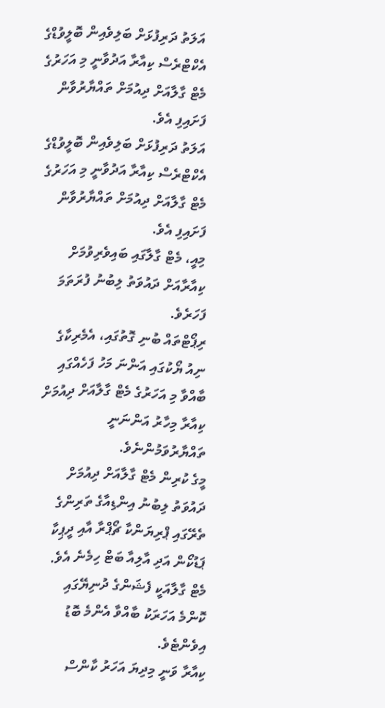އަލަތު ދަރިފުޅަށް ބަލިވެއިން ބޮލީވުޑްގެ އެކްޓްރެސް ކިއާރާ އަދުވާނީ މި އަހަރުގެ މެޓް ގާލާއަށް ދިއުމަށް ތައްޔާރުވާން ފަށައިފި އެވެ.
އަލަތު ދަރިފުޅަށް ބަލިވެއިން ބޮލީވުޑްގެ އެކްޓްރެސް ކިއާރާ އަދުވާނީ މި އަހަރުގެ މެޓް ގާލާއަށް ދިއުމަށް ތައްޔާރުވާން ފަށައިފި އެވެ.
މިއީ، މެޓް ގާލާގައި ބައިވެރިވުމަށް ކިއާރާއަށް ދައުވަތު ލިބުނު ފުރަތަމަ ފަހަރެވެ.
ރިޕޯޓްތައް ބުނި ގޮތުގައި، އެމެރިކާގެ ނިއު ޔޯކުގައި އަންނަ މަހު ފަހެއްގައި ބާއްވާ މި އަހަރުގެ މެޓް ގާލާއަށް ދިއުމަށް ކިއާރާ މިހާރު އަންނަނީ ތައްޔާރުވަމުންނެވެ.
މީގެ ކުރިން މެޓް ގާލާއަށް ދިއުމަށް ދައުވަތު ލިބުނު އިންޑިއާގެ ތަރިންގެ ތެރޭގައި ޕްރިޔަންކާ ޗޯޕްރާ އާއި ދީޕިކާ ޕަޑުކޯން އަދި އާލިއާ ބަޓް ހިމެނެ އެވެ.
މެޓް ގާލާއަކީ ފެޝަންގެ ދުނިޔޭގައި ކޮންމެ އަހަރަކު ބާއްވާ އެންމެ ބޮޑު އިވެންޓެވެ.
ކިއާރާ ވަނީ މިދިޔަ އަހަރު ކާންސް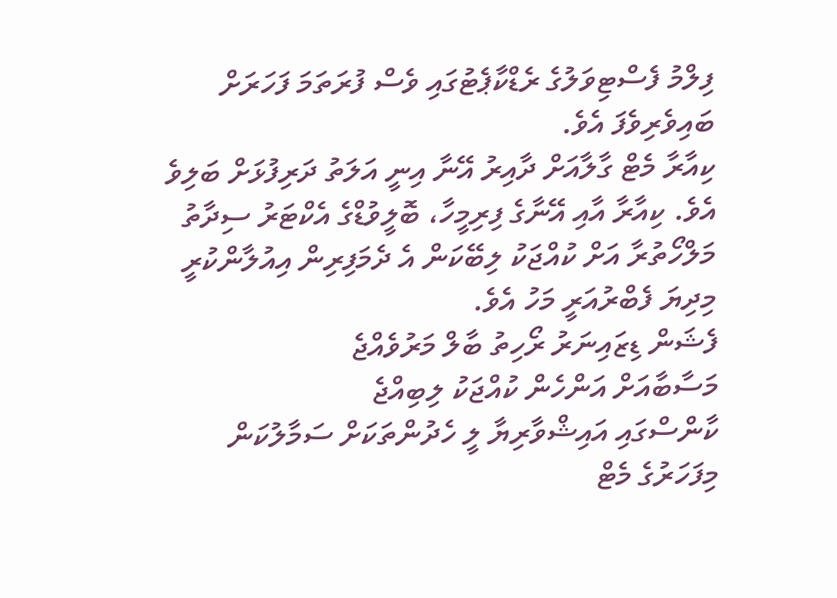ފިލްމު ފެސްޓިވަލުގެ ރެޑްކާޕެޓުގައި ވެސް ފުރަތަމަ ފަހަރަށް ބައިވެރިވެފަ އެވެ.
ކިއާރާ މެޓް ގާލާއަށް ދާއިރު އޭނާ އިނީ އަލަތު ދަރިފުޅަށް ބަލިވެ އެވެ. ކިއާރާ އާއި އޭނާގެ ފިރިމީހާ، ބޮލީވުޑްގެ އެކްޓަރު ސިދާތު މަލްހޯތުރާ އަށް ކުއްޖަކު ލިބޭކަން އެ ދެމަފިރިން އިއުލާންކުރީ މިދިޔަ ފެބްރުއަރީ މަހު އެވެ.
ފެޝަން ޑިޒައިނަރު ރޯހިތު ބާލް މަރުވެއްޖެ
މަސާބާއަށް އަންހެން ކުއްޖަކު ލިބިއްޖެ
ކާންސްގައި އައިޝްވާރިޔާ ލީ ހެދުންތަކަށް ސަމާލުކަން
މިފަހަރުގެ މެޓް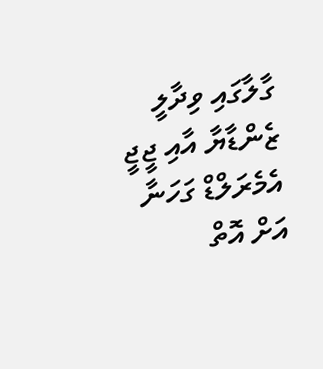ގާލާގައި ވިދާލީ ޒެންޑާޔާ އާއި ޖީޖީ
އެމެރަލްޑް ގަހަނާ އަށް އޮތް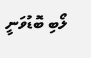ލޯބި ބޮޑުވަނީ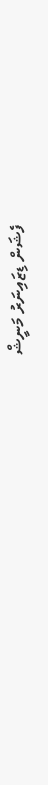ފެޝަން ޑިޒައިނަރު މަނީޝް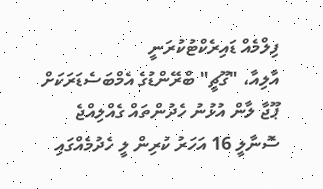ފިލްމެއް ޑައިރެކްޓުކުރަނީ
އާލިއާ، "ގޫޗީ" ބްރޭންޑުގެ އެމްބަސެޑަރަކަށް
ޕޫޖާ ލާން އުޅުނު ހެދުންތައް ގެއްލިއްޖެ
ސޮނާލީ 16 އަހަރު ކުރިން ލީ ހެދުމެއްގައި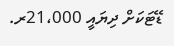ޑޭޓަކަށް ދިޔައީ 21،000ރ.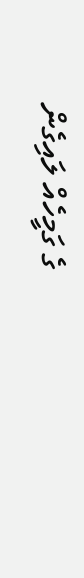ގެ ގަމީހެއް ލައިގެން